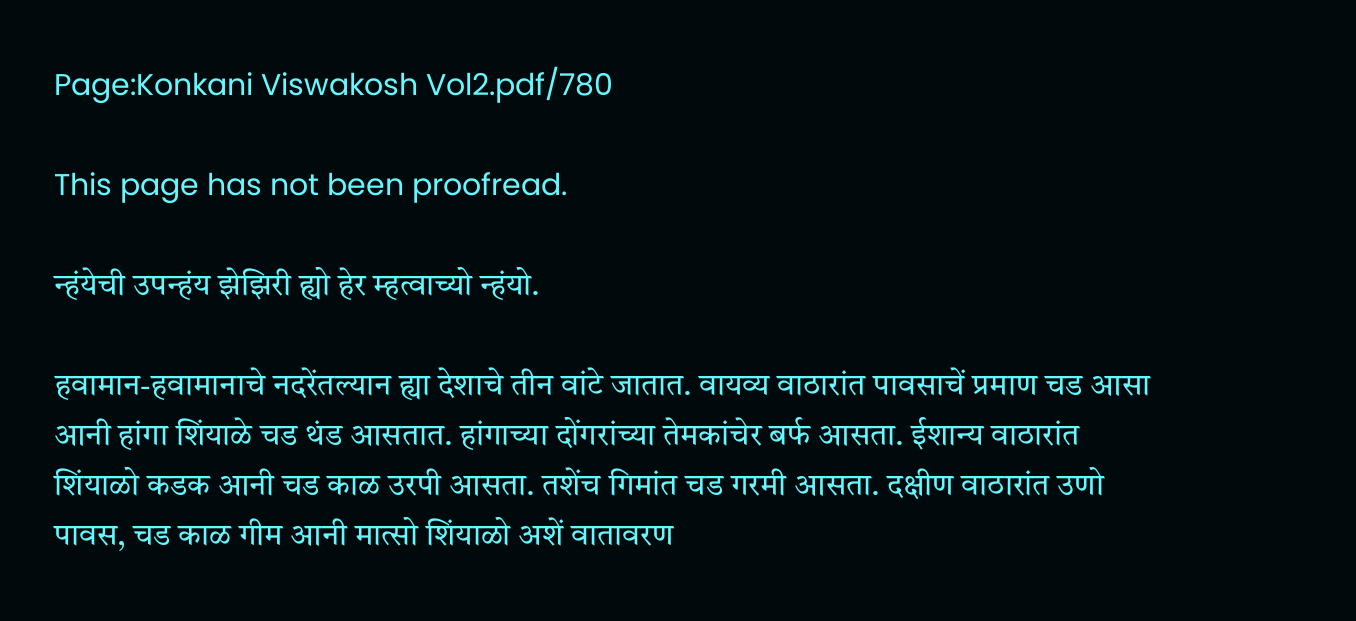Page:Konkani Viswakosh Vol2.pdf/780

This page has not been proofread.

न्हंयेची उपन्हंय झेझिरी ह्यो हेर म्हत्वाच्यो न्हंयो.

हवामान-हवामानाचे नदरेंतल्यान ह्या देशाचे तीन वांटे जातात. वायव्य वाठारांत पावसाचें प्रमाण चड आसा आनी हांगा शिंयाळे चड थंड आसतात. हांगाच्या दोंगरांच्या तेमकांचेर बर्फ आसता. ईशान्य वाठारांत शिंयाळो कडक आनी चड काळ उरपी आसता. तशेंच गिमांत चड गरमी आसता. दक्षीण वाठारांत उणो पावस, चड काळ गीम आनी मात्सो शिंयाळो अशें वातावरण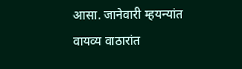आसा. जानेवारी म्हयन्यांत वायव्य वाठारांत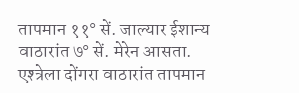तापमान ११° सें. जाल्यार ईशान्य वाठारांत ७° सें. मेरेन आसता. एश्त्रेला दोंगरा वाठारांत तापमान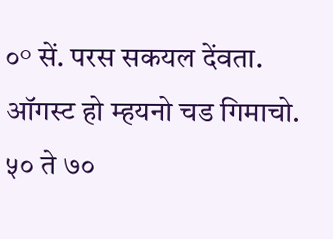०° सें. परस सकयल देंवता. ऑगस्ट हो म्हयनो चड गिमाचो. ५० ते ७०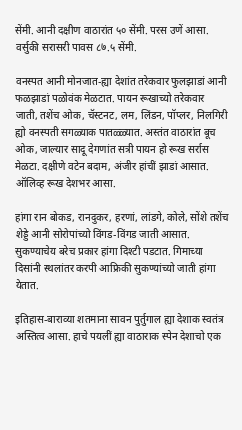सेंमी. आनी दक्षीण वाठारांत ५० सेंमी. परस उणें आसा. वर्सुकी सरासरी पावस ८७.५ सेंमी.

वनस्पत आनी मोनजात-ह्या देशांत तरेकवार फुलझाडां आनी फळझाडां पळोवंक मेळटात. पायन रूखाच्यो तरेकवार जाती, तशेंच ओक, चॅस्टनट, लम, लिंडन, पॉप्लर, निलगिरी ह्यो वनस्पती सगळ्याक पातळ्ळ्यात. अस्तंत वाठारांत बूच ओक, जाल्यार सादू देगणांत सत्री पायन हो रूख सर्रास मेळटा. दक्षीणे वटेन बदाम, अंजीर हांचीं झाडां आसात. ऑलिव्ह रूख देशभर आसा.

हांगा रान बोकड, रानदुकर, हरणां, लांडगे, कोले, सोंशे तशेंच शेड्डे आनी सोरोपांच्यो विंगड-विंगड जाती आसात. सुकण्याचेय बरेच प्रकार हांगा दिश्टी पडटात. गिमाच्या दिसांनी स्थलांतर करपी आफ्रिकी सुकण्यांच्यो जाती हांगा येतात.

इतिहास-बाराव्या शतमाना सावन पुर्तुगाल ह्या देशाक स्वतंत्र अस्तित्व आसा. हाचे पयलीं ह्या वाठाराक स्पेन देशाचो एक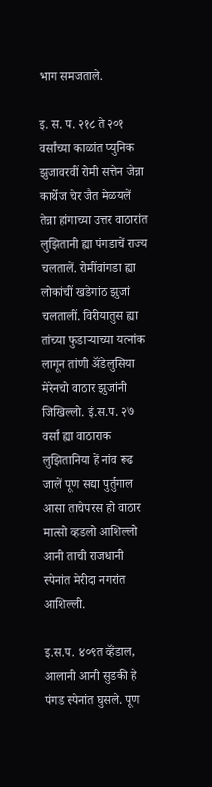भाग समजताले.

इ. स. प. २१८ ते २०१ वर्सांच्या काळांत प्युनिक झुजावरवीं रोमी सत्तेन जेन्ना कार्थेज चेर जैत मेळयलें तेन्ना हांगाच्या उत्तर वाठारांत लुझितानी ह्या पंगडाचें राज्य चलतालें. रोमींवांगडा ह्या लोकांचीं खडेगांठ झुजां चलतालीं. विरीयातुस ह्या तांच्या फुडाऱ्याच्या यत्नांक लागून तांणी ॲंडेलुसिया मेरेनचो वाठार झुजांनी जिखिल्लो. इं.स.प. २७ वर्सां ह्या वाठाराक लुझितानिया हें नांव रूढ जालें पूण सद्या पुर्तुगाल आसा ताचेपरस हो वाठार मात्सो व्हडलो आशिल्लो आनी ताची राजधानी स्पेनांत मेरीदा नगरांत आशिल्ली.

इ.स.प. ४०९त व्हॅंडाल, आलानी आनी सुडकी हे पंगड स्पेनांत घुसले. पूण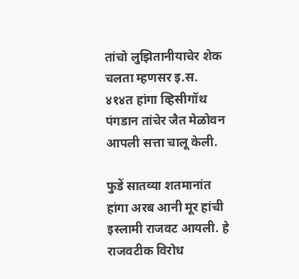तांचो लुझितानीयाचेर शेक चलता म्हणसर इ.स. ४१४त हांगा व्हिसीगॉथ पंगडान तांचेर जैत मेळोवन आपली सत्ता चालू केली.

फुडें सातव्या शतमानांत हांगा अरब आनी मूर हांची इस्लामी राजवट आयली. हे राजवटीक विरोध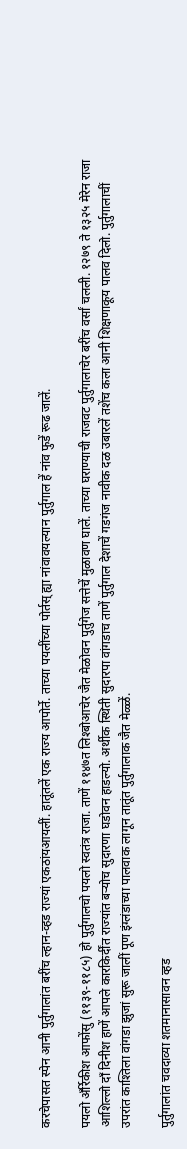करचेपासत स्पेन आनी पुर्तुगालांत बरींच ल्हान-व्हड राज्यां एकठांयआयलीं. हातूंतलें एक राज्य आपोर्ते. ताच्या पयलींच्या पोर्तस् ह्या नांवावयल्यान पुर्तुगाल हें नांव फुडें रूढ जालें.

पयलो ॲंर्रिकीश आफोंसु (११३९-११८५) हो पुर्तुगालचो पयलो स्वतंत्र राजा. ताणें ११४७त लिश्बोआचेर जैत मेळोवन पुर्तुगेज सत्तेचें मुळावण घालें. ताच्या घराण्याची राजवट पुर्तुगालाचेर बरींच वर्सां चलली. १२७९ ते १३२५ मेरेन राजा आशिल्लो दॉं दिनीश हाणें आपले कारकिर्दींत राज्यांत बऱ्योच सुदारणा घडोवन हाडल्यो. अर्थीक स्थिती सुदारपा वांगडाच ताणें पुर्तुगाल देशाचें गडगंज नावीक दळ उबारलें तशेंच कला आनी शिक्षणाकूय पालव दिलो. पुर्तुगालाचीं उपरांत काश्तिला वांगडा झुजां सुरू जालीं पूण इंग्लंडाच्या पालवाक लागून तातूंत पुर्तुगालाक जैत मेळ्ळें.

पुर्तुगालांत चवदाव्या शतमानासावन व्हड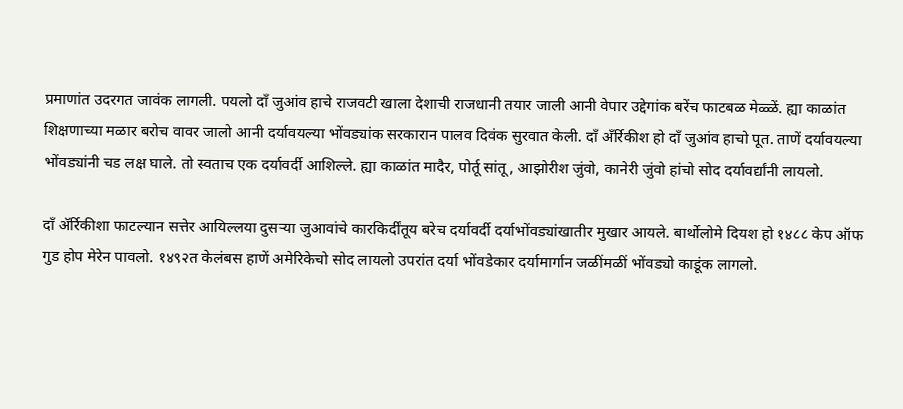प्रमाणांत उदरगत जावंक लागली. पयलो दॉं जुआंव हाचे राजवटी खाला देशाची राजधानी तयार जाली आनी वेपार उद्देगांक बरेंच फाटबळ मेळ्ळें. ह्या काळांत शिक्षणाच्या मळार बरोच वावर जालो आनी दर्यावयल्या भोंवड्यांक सरकारान पालव दिवंक सुरवात केली. दॉं ॲंर्रिकीश हो दॉं जुआंव हाचो पूत. ताणें दर्यावयल्या भोंवड्यांनी चड लक्ष घाले. तो स्वताच एक दर्यावर्दी आशिल्ले. ह्या काळांत मादैर, पोर्तू सांतू, आझोरीश जुंवो, कानेरी जुंवो हांचो सोद दर्यावर्द्यांनी लायलो.

दॉं ॲर्रिकीशा फाटल्यान सत्तेर आयिल्लया दुसऱ्या जुआवांचे कारकिर्दींतूय बरेच दर्यावर्दी दर्याभोंवड्यांखातीर मुखार आयले. बार्थोलोमे दियश हो १४८८ केप ऑफ गुड होप मेरेन पावलो. १४९२त केलंबस हाणें अमेरिकेचो सोद लायलो उपरांत दर्या भोंवडेकार दर्यामार्गान जळींमळीं भोंवड्यो काडूंक लागलो.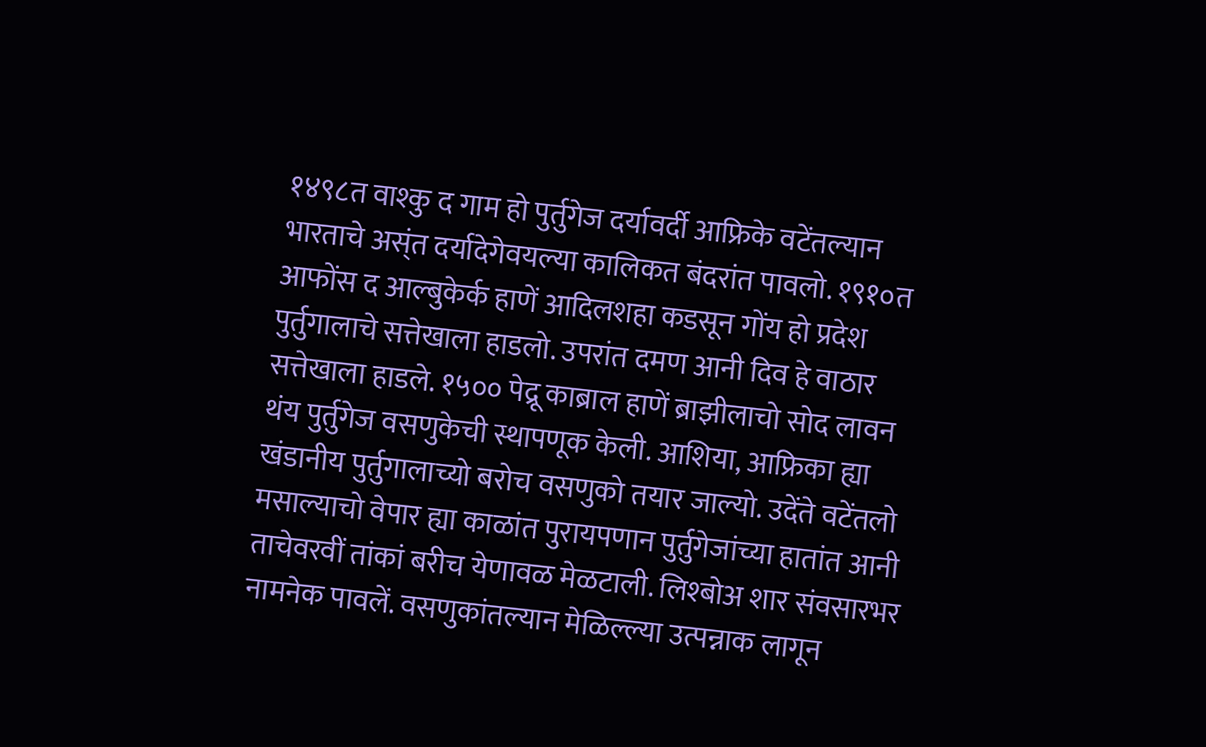१४९८त वाश्कु द गाम हो पुर्तुगेज दर्यावर्दी आफ्रिके वटेंतल्यान भारताचे अस्ंत दर्यादेगेवयल्या कालिकत बंदरांत पावलो. १९१०त आफोंस द आल्बुकेर्क हाणें आदिलशहा कडसून गोंय हो प्रदेश पुर्तुगालाचे सत्तेखाला हाडलो. उपरांत दमण आनी दिव हे वाठार सत्तेखाला हाडले. १५०० पेद्रू काब्राल हाणें ब्राझीलाचो सोद लावन थंय पुर्तुगेज वसणुकेची स्थापणूक केली. आशिया, आफ्रिका ह्या खंडानीय पुर्तुगालाच्यो बरोच वसणुको तयार जाल्यो. उदेंते वटेंतलो मसाल्याचो वेपार ह्या काळांत पुरायपणान पुर्तुगेजांच्या हातांत आनी ताचेवरवीं तांकां बरीच येणावळ मेळटाली. लिश्बोअ शार संवसारभर नामनेक पावलें. वसणुकांतल्यान मेळिल्ल्या उत्पन्नाक लागून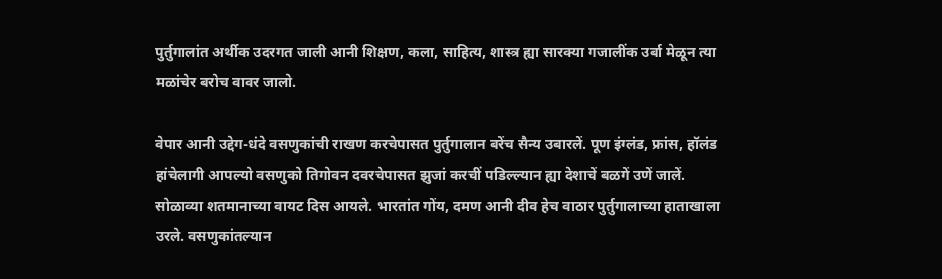पुर्तुगालांत अर्थीक उदरगत जाली आनी शिक्षण, कला, साहित्य, शास्त्र ह्या सारक्या गजालींक उर्बा मेळून त्या मळांचेर बरोच वावर जालो.

वेपार आनी उद्देग-धंदे वसणुकांची राखण करचेपासत पुर्तुगालान बरेंच सैन्य उबारलें. पूण इंग्लंड, फ्रांस, हॉलंड हांचेलागी आपल्यो वसणुको तिगोवन दवरचेपासत झुजां करचीं पडिल्ल्यान ह्या देशाचें बळगें उणें जालें. सोळाव्या शतमानाच्या वायट दिस आयले. भारतांत गोंय, दमण आनी दीव हेच वाठार पुर्तुगालाच्या हाताखाला उरले. वसणुकांतल्यान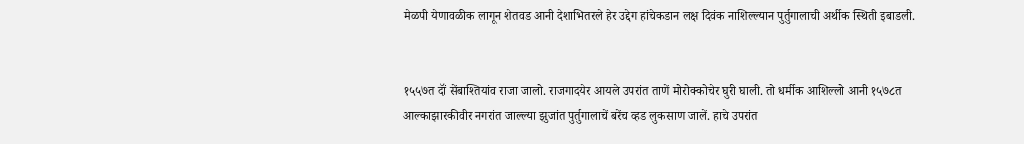मेळपी येणावळीक लागून शेतवड आनी देशाभितरले हेर उद्देग हांचेकडान लक्ष दिवंक नाशिल्ल्यान पुर्तुगालाची अर्थीक स्थिती इबाडली.


१५५७त दॉं सेंबाश्तियांव राजा जालो. राजगादयेर आयले उपरांत ताणें मोरोक्कोचेर घुरी घाली. तो धर्मीक आशिल्लो आनी १५७८त आल्काझारकीवीर नगरांत जाल्ल्या झुजांत पुर्तुगालाचें बरेंच व्हड लुकसाण जालें. हाचे उपरांत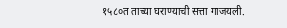१५८०त ताच्या घराण्याची सत्ता गाजयली.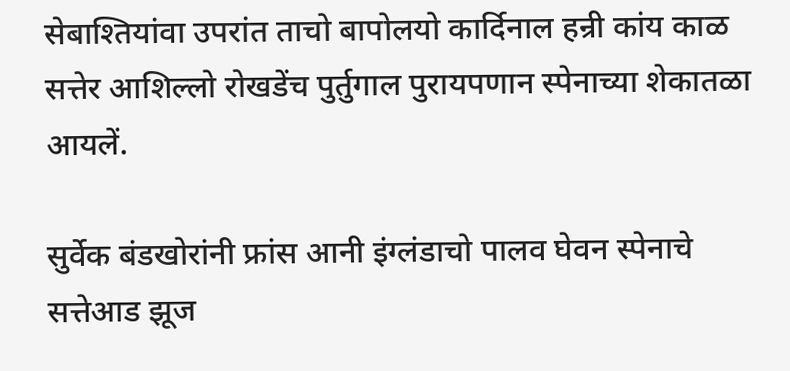सेबाश्तियांवा उपरांत ताचो बापोलयो कार्दिनाल हन्री कांय काळ सत्तेर आशिल्लो रोखडेंच पुर्तुगाल पुरायपणान स्पेनाच्या शेकातळा आयलें.

सुर्वेक बंडखोरांनी फ्रांस आनी इंग्लंडाचो पालव घेवन स्पेनाचे सत्तेआड झूज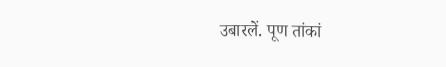उबारलें. पूण तांकां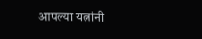आपल्या यत्नांनी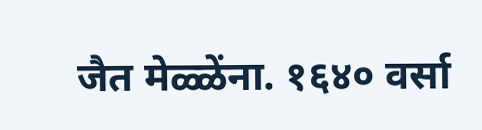जैत मेळ्ळेंना. १६४० वर्सा